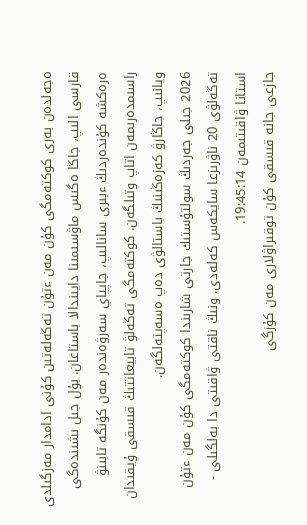ەجەلدەن بەرى كوكتەمگى كۇن مەن ءتۇن تەڭەلەتىن كۇنى ادامدار مەزگىلدى قارسى الىپ، جاڭا ەگىس ماۋسىمىنا دايىندالا باستاعان. بۇل جىل ىشىندەگى ەرەكشە كۇندەردىڭ ءبىرى سانالىپ، جاپپاي سەرۋەندەر مەن كۇنگە تابىنۋ راسىمدەرىمەن اتاپ وتىلگەن. كوكتەمگى تەڭەلۋ تابيعاتتىڭ قىسقى ۇيقىدان ويانىپ، جاڭارۋ كەزەڭىنىڭ باستالۋى دەپ ەسەپتەلگەن.
2026 جىلى جەردىڭ سولتۇستىك جارتى شارىندا كوكتەمگى كۇن مەن ءتۇن تەڭەلۋى 20 ناۋرىزعا سايكەس كەلەدى. ونىڭ ناقتى ۋاقىتى دا بەلگىلى - استانا ۋاقىتىمەن 19:45:14.
جازعى جانە قىسقى كۇن توقىراۋلارى مەن كۇزگى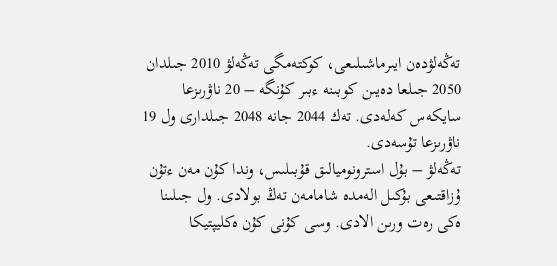تەڭەلۋدەن ايىرماشىلىعى، كوكتەمگى تەڭەلۋ 2010 جىلدان 2050 جىلعا دەيىن كوبىنە ءبىر كۇنگە – 20 ناۋرىزعا سايكەس كەلەدى. تەك 2044 جانە 2048 جىلدارى ول 19 ناۋرىزعا تۇسەدى.
تەڭەلۋ – بۇل استرونوميالىق قۇبىلىس، وندا كۇن مەن ءتۇن ۇزاقتىعى بۇكىل الەمدە شامامەن تەڭ بولادى. ول جىلىنا ەكى رەت ورىن الادى. وسى كۇنى كۇن ەكليپتيكا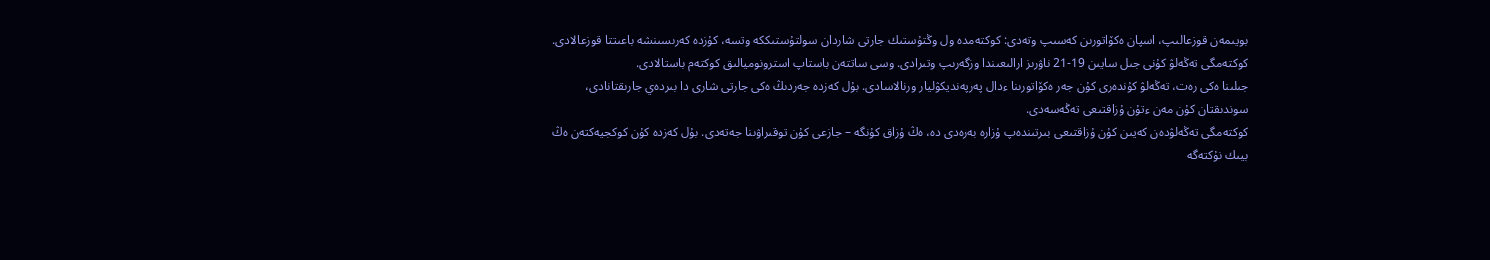بويىمەن قوزعالىپ، اسپان ەكۆاتورىن كەسىپ وتەدى: كوكتەمدە ول وڭتۇستىك جارتى شاردان سولتۇستىككە وتسە، كۇزدە كەرىسىنشە باعىتتا قوزعالادى.
كوكتەمگى تەڭەلۋ كۇنى جىل سايىن 19-21 ناۋرىز ارالىعىندا وزگەرىپ وتىرادى. وسى ساتتەن باستاپ استرونوميالىق كوكتەم باستالادى.
جىلىنا ەكى رەت، تەڭەلۋ كۇندەرى كۇن جەر ەكۆاتورىنا ءدال پەرپەنديكۋليار ورنالاسادى. بۇل كەزدە جەردىڭ ەكى جارتى شارى دا بىردەي جارىقتانادى، سوندىقتان كۇن مەن ءتۇن ۇزاقتىعى تەڭەسەدى.
كوكتەمگى تەڭەلۋدەن كەيىن كۇن ۇزاقتىعى بىرتىندەپ ۇزارە بەرەدى دە، ەڭ ۇزاق كۇنگە – جازعى كۇن توقىراۋىنا جەتەدى. بۇل كەزدە كۇن كوكجيەكتەن ەڭ بيىك نۇكتەگە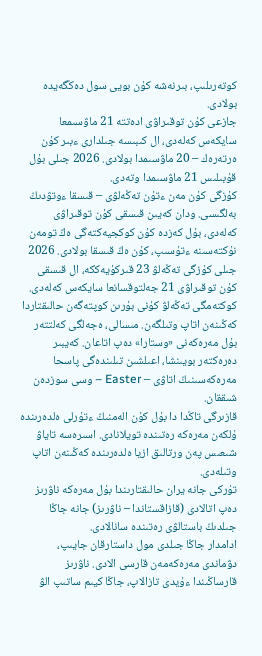كوتەرىلىپ، بىرنەشە كۇن بويى سول دەڭگەيدە بولادى.
جازعى كۇن توقىراۋى ادەتتە 21 ماۋسىمعا سايكەس كەلەدى، ال كىبىسە جىلدارى ءبىر كۇن ەرتەرەك – 20 ماۋسىمدا بولادى. 2026 جىلى بۇل قۇبىلىس 21 ماۋسىمدا وتەدى.
كۇزگى كۇن مەن ءتۇن تەڭەلۋى – قىسقا ءوتۋدىڭ بەلگىسى. ودان كەيىن قىسقى كۇن توقىراۋى كەلەدى، بۇل كەزدە كۇن كوكجيەكتەگى ەڭ تومەن نۇكتەسىنە ءتۇسىپ، كۇن ەڭ قىسقا بولادى. 2026 جىلى كۇزگى تەڭەلۋ 23 قىركۇيەككە، ال قىسقى كۇن توقىراۋى 21 جەلتوقسانعا سايكەس كەلەدى.
كوكتەمگى تەڭەلۋ كۇنى بۇرىن كوپتەگەن حالىقتاردا كەڭىنەن اتاپ وتىلگەن. مىسالى، ەجەلگى كەلتتەر بۇل مەرەكەنى «وستارا» دەپ اتاعان. كەيبىر دەرەكتەر بويىنشا، اعىلشىن تىلىندەگى پاسحا مەرەكەسىنىڭ اتاۋى – Easter – وسى سوزدەن شىققان.
قازىرگى تاڭدا دا بۇل كۇن الەمنىڭ ءتۇرلى ەلدەرىندە ۇلكەن مەرەكە رەتىندە تويلانادى. اسىرەسە تاياۋ شىعىس پەن ورتالىق ازيا ەلدەرىندە كەڭىنەن اتاپ وتىلەدى.
تۇركى جانە يران حالىقتارىندا بۇل مەرەكە ناۋرىز دەپ اتالادى (قازاقستاندا – ناۋرىز) جانە جاڭا جىلدىڭ باستالۋى رەتىندە سانالادى.
ادامدار جاڭا جىلدى مول داستارقان جايىپ، دۋماندى مەرەكەمەن قارسى الادى. ناۋرىز قارساڭىندا ءۇيدى تازالاپ، جاڭا كيىم ساتىپ الۋ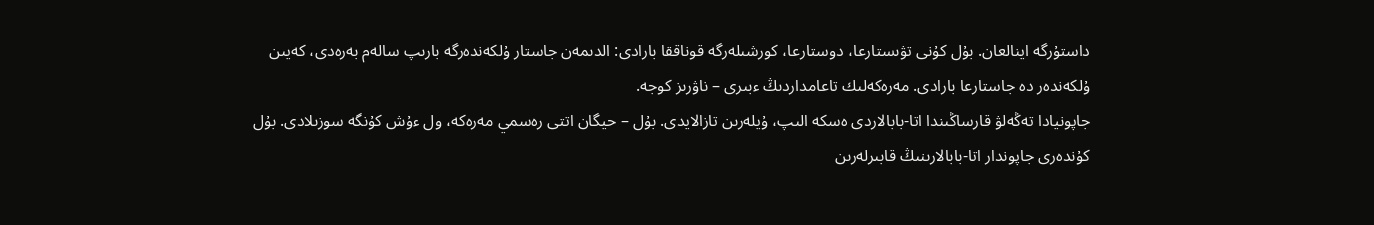داستۇرگە اينالعان. بۇل كۇنى تۋىستارعا، دوستارعا، كورشىلەرگە قوناققا بارادى: الدىمەن جاستار ۇلكەندەرگە بارىپ سالەم بەرەدى، كەيىن ۇلكەندەر دە جاستارعا بارادى. مەرەكەلىك تاعامداردىڭ ءبىرى – ناۋرىز كوجە.
جاپونيادا تەڭەلۋ قارساڭىندا اتا-بابالاردى ەسكە الىپ، ۇيلەرىن تازالايدى. بۇل – حيگان اتتى رەسمي مەرەكە، ول ءۇش كۇنگە سوزىلادى. بۇل كۇندەرى جاپوندار اتا-بابالارىنىڭ قابىرلەرىن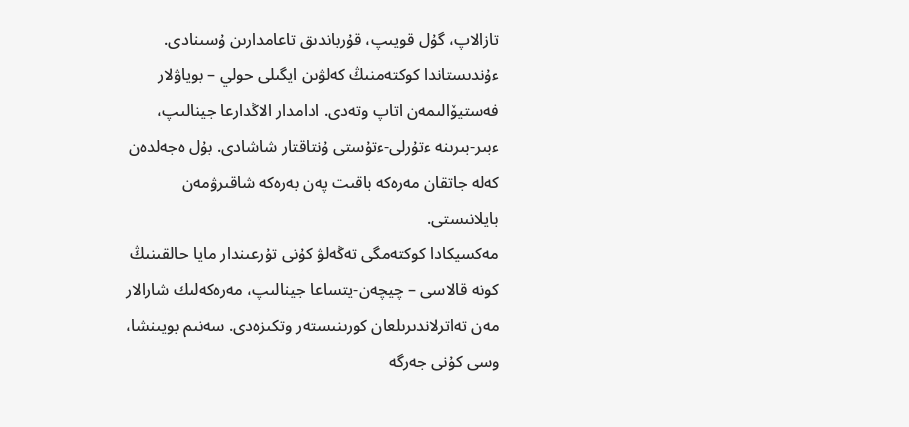تازالاپ، گۇل قويىپ، قۇرباندىق تاعامدارىن ۇسىنادى.
ءۇندىستاندا كوكتەمنىڭ كەلۋىن ايگىلى حولي – بوياۋلار فەستيۆالىمەن اتاپ وتەدى. ادامدار الاڭدارعا جينالىپ، ءبىر-بىرىنە ءتۇرلى-ءتۇستى ۇنتاقتار شاشادى. بۇل ەجەلدەن كەلە جاتقان مەرەكە باقىت پەن بەرەكە شاقىرۋمەن بايلانىستى.
مەكسيكادا كوكتەمگى تەڭەلۋ كۇنى تۇرعىندار مايا حالقىنىڭ كونە قالاسى – چيچەن-يتساعا جينالىپ، مەرەكەلىك شارالار مەن تەاترلاندىرىلعان كورىنىستەر وتكىزەدى. سەنىم بويىنشا، وسى كۇنى جەرگە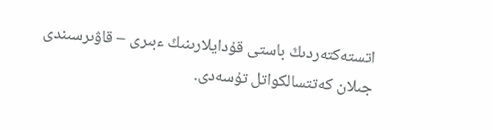اتستەكتەردىڭ باستى قۇدايلارىنىڭ ءبىرى – قاۋىرسىندى جىلان كەتتسالكواتل تۇسەدى.